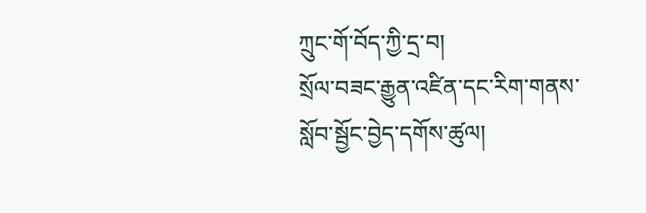ཀྲུང་གོ་བོད་ཀྱི་དྲ་བ།
སྲོལ་བཟང་རྒྱུན་འཛིན་དང་རིག་གནས་སློབ་སྦྱོང་བྱེད་དགོས་ཚུལ།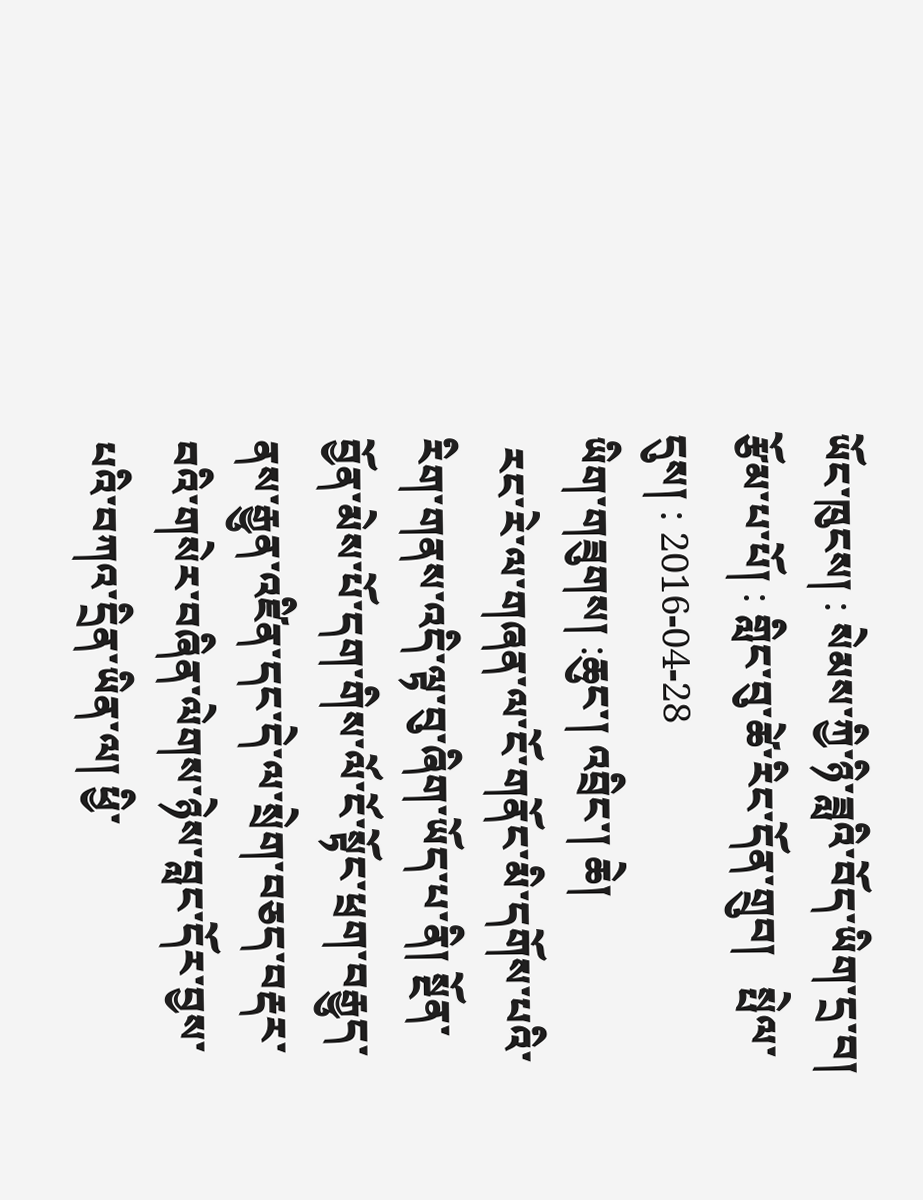ཡོང་ཁུངས། : སེམས་ཀྱི་ཉི་ཟླའི་བོད་ཡིག་དྲ་བ།   རྩོམ་པ་པོ། : གླིང་བུ་ཚེ་རིང་དོན་གྲུབ།   སྤེལ་དུས། : 2016-04-28
ཡིག་གཟུགས། :ཆུང་། འབྲིང་། ཆེ།
 རང་རེ་ལ་གཞན་ལ་ངོ་གནོང་མི་དགོས་པའི་རིག་གནས་འདི་ལྟ་བུ་ཞིག་ཡོད་པ་ནི། སྔོན་བྱོན་མེས་པོ་དག་གིས་ལོ་ངོ་སྟོང་ཕྲག་བརྒྱུད་ནས་རྒྱུན་འཛིན་དང་དེ་ལ་སྲེག་བཅད་བརྡར་བའི་གསེར་བཞིན་ལེགས་ཉེས་བླང་དོར་བྱས་པའི་བཀའ་དྲིན་ཡིན་ལ། ཕྱི་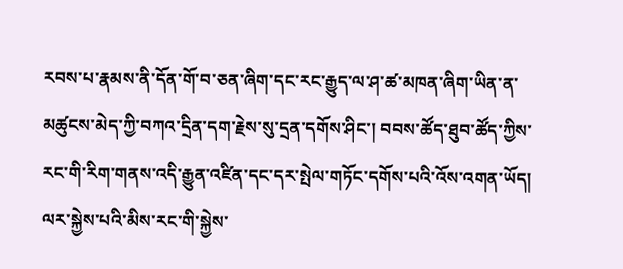རབས་པ་རྣམས་ནི་དོན་གོ་བ་ཅན་ཞིག་དང་རང་རྒྱུད་ལ་ཤ་ཚ་མཁན་ཞིག་ཡིན་ན་མཚུངས་མེད་ཀྱི་བཀའ་དྲིན་དག་རྗེས་སུ་དྲན་དགོས་ཤིང་། བབས་ཚོད་ཐུབ་ཚོད་ཀྱིས་རང་གི་རིག་གནས་འདི་རྒྱུན་འཛིན་དང་དར་སྤེལ་གཏོང་དགོས་པའི་འོས་འགན་ཡོད།
ལར་སྐྱེས་པའི་མིས་རང་གི་སྐྱེས་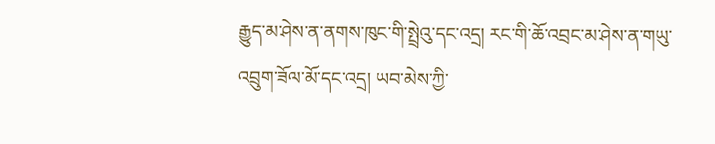རྒྱུད་མ་ཤེས་ན་ནགས་ཁུང་གི་སྤྲེའུ་དང་འདྲ། རང་གི་ཆོ་འབྲང་མ་ཤེས་ན་གཡུ་འབྲུག་ཟོལ་མོ་དང་འདྲ། ཡབ་མེས་ཀྱི་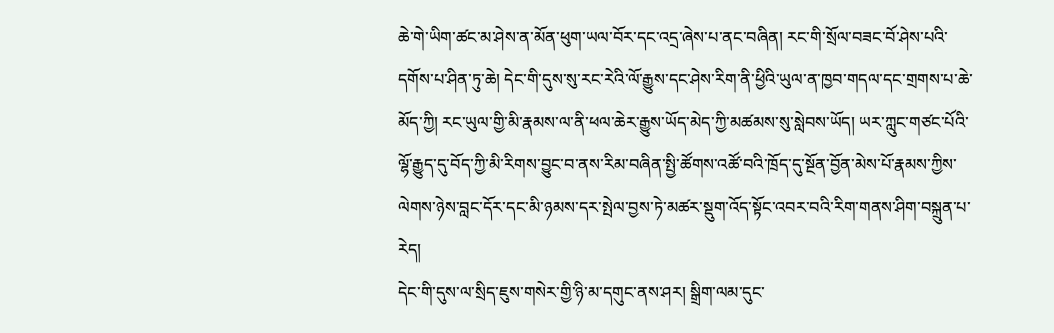ཆེ་གེ་ཡིག་ཚང་མ་ཤེས་ན་མོན་ཕུག་ཡལ་བོར་དང་འདྲ་ཞེས་པ་ནང་བཞིན། རང་གི་སྲོལ་བཟང་བོ་ཤེས་པའི་དགོས་པ་ཤིན་ཏུ་ཆེ། དེང་གི་དུས་སུ་རང་རེའི་ལོ་རྒྱུས་དང་ཤེས་རིག་ནི་ཕྱིའི་ཡུལ་ན་ཁྱབ་གདལ་དང་གྲགས་པ་ཆེ་མོད་ཀྱི། རང་ཡུལ་གྱི་མི་རྣམས་ལ་ནི་ཕལ་ཆེར་རྒྱུས་ཡོད་མེད་ཀྱི་མཚམས་སུ་སླེབས་ཡོད། ཡར་ཀླུང་གཙང་པོའི་ལྷོ་རྒྱུད་དུ་བོད་ཀྱི་མི་རིགས་བྱུང་བ་ནས་རིམ་བཞིན་སྤྱི་ཚོགས་འཚོ་བའི་ཁྲོད་དུ་སྔོན་བྱོན་མེས་པོ་རྣམས་ཀྱིས་ལེགས་ཉེས་བླང་དོར་དང་མི་ཉམས་དར་སྤེལ་བྱས་ཏེ་མཚར་སྡུག་འོད་སྟོང་འབར་བའི་རིག་གནས་ཤིག་བསྐྲུན་པ་རེད།
དེང་གི་དུས་ལ་སྲིད་ཇུས་གསེར་གྱི་ཉི་མ་དགུང་ནས་ཤར། སྒྲིག་ལམ་དུང་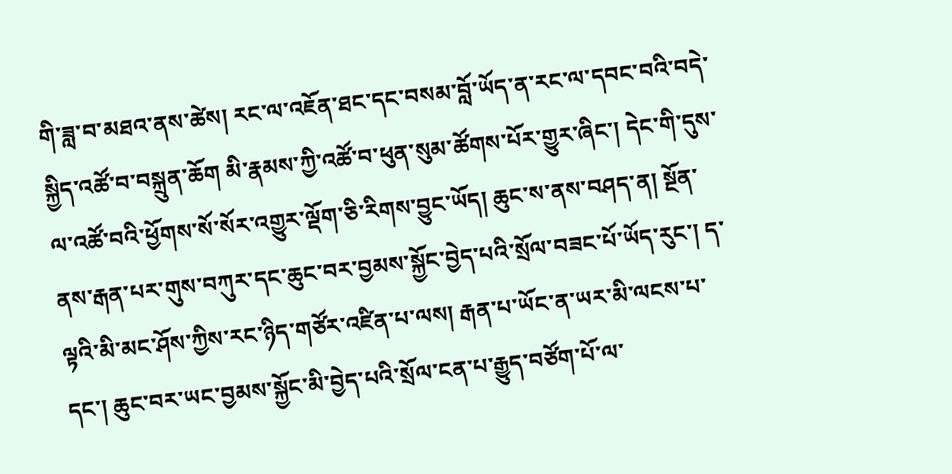གི་ཟླ་བ་མཐའ་ནས་ཚེས། རང་ལ་འཇོན་ཐང་དང་བསམ་བློ་ཡོད་ན་རང་ལ་དབང་བའི་བདེ་སྐྱིད་འཚོ་བ་བསྐྲུན་ཆོག མི་རྣམས་ཀྱི་འཚོ་བ་ཕུན་སུམ་ཚོགས་པོར་གྱུར་ཞིང་། དེང་གི་དུས་ལ་འཚོ་བའི་ཕྱོགས་སོ་སོར་འགྱུར་ལྡོག་ཅི་རིགས་བྱུང་ཡོད། ཆུང་ས་ནས་བཤད་ན། སྔོན་ནས་རྒན་པར་གུས་བཀུར་དང་ཆུང་བར་བྱམས་སྐྱོང་བྱེད་པའི་སྲོལ་བཟང་པོ་ཡོད་རུང་། ད་ལྟའི་མི་མང་ཤོས་ཀྱིས་རང་ཉིད་གཙོར་འཛིན་པ་ལས། རྒན་པ་ཡོང་ན་ཡར་མི་ལངས་པ་དང་། ཆུང་བར་ཡང་བྱམས་སྐྱོང་མི་བྱེད་པའི་སྲོལ་ངན་པ་རྒྱུད་བཙོག་པོ་ལ་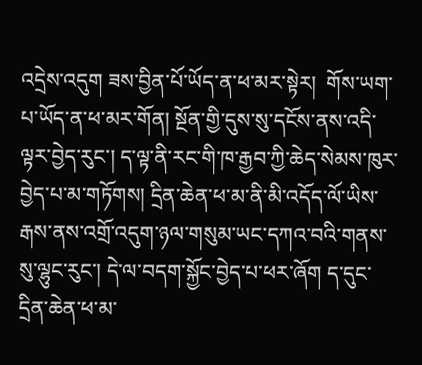འདྲེས་འདུག ཟས་བྱིན་པོ་ཡོད་ན་ཕ་མར་སྟེར།  གོས་ཡག་པ་ཡོད་ན་ཕ་མར་གོན། སྔོན་གྱི་དུས་སུ་དངོས་ནས་འདི་ལྟར་བྱེད་རུང་། ད་ལྟ་ནི་རང་གི་ཁ་རྒྱབ་ཀྱི་ཆེད་སེམས་ཁུར་བྱེད་པ་མ་གཏོགས། དྲིན་ཆེན་ཕ་མ་ནི་མི་འདོད་ལོ་ཡིས་རྒས་ནས་འགྲོ་འདུག་ཉལ་གསུམ་ཡང་དཀའ་བའི་གནས་སུ་ལྷུང་རུང་། དེ་ལ་བདག་སྐྱོང་བྱེད་པ་ཕར་ཞོག ད་དུང་དྲིན་ཆེན་ཕ་མ་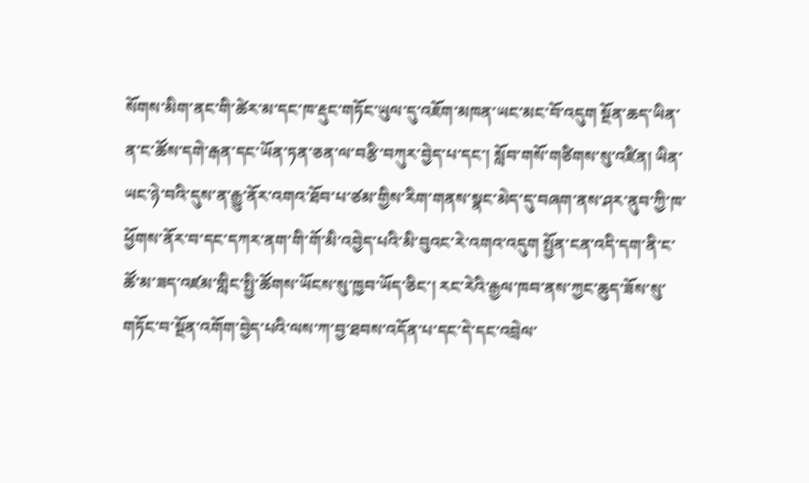སོགས་མིག་ནང་གི་ཚེར་མ་དང་ཁ་རྡུང་གཏོང་ཡུལ་དུ་འཇོག་མཁན་ཡང་མང་བོ་འདུག སྔོན་ཆད་ཡིན་ན་ང་ཚོས་དགེ་རྒན་དང་ཡོན་ཏན་ཅན་ལ་བརྩི་བཀུར་བྱེད་པ་དང་། སློབ་གསོ་གཙིགས་སུ་འཛིན། ཡིན་ཡང་ཉེ་བའི་དུས་ན་རྒྱུ་ནོར་འགའ་ཐོབ་པ་ཙམ་གྱིས་རིག་གནས་སྣང་མེད་དུ་བཞག་ནས་ཤར་ནུབ་ཀྱི་ཁ་ཕྱོགས་ནོར་བ་དང་དཀར་ནག་གི་གོ་མི་འབྱེད་པའི་མི་བུའང་རེ་འགའ་འདུག སྤྱོན་ངན་འདི་དག་ནི་ང་ཚོ་མ་ཟད་འཛམ་གླིང་སྤྱི་ཚོགས་ཡོངས་སུ་ཁྱབ་ཡོད་ཅིང་། རང་རེའི་རྒྱལ་ཁབ་ནས་ཀྱང་ཆུད་ཟོས་སུ་གཏོང་བ་སྔོན་འགོག་བྱེད་པའི་ལས་ཀ་བྱ་ཐབས་འདོན་པ་དང་དེ་དང་འབྲེལ་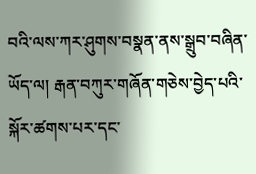བའི་ལས་ཀར་ཤུགས་བསྣན་ནས་སྒྲུབ་བཞིན་ཡོད་ལ། རྒན་བཀུར་གཞོན་གཅེས་བྱེད་པའི་སྐོར་ཚགས་པར་དང་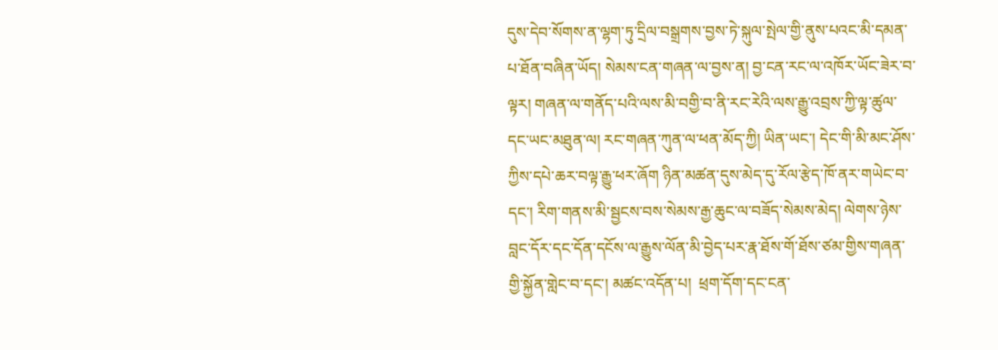དུས་དེབ་སོགས་ན་ལྷག་ཏུ་དྲིལ་བསྒྲགས་བྱས་ཏེ་སྐུལ་སྤེལ་གྱི་ནུས་པའང་མི་དམན་པ་ཐོན་བཞིན་ཡོད། སེམས་ངན་གཞན་ལ་བྱས་ན། བྱ་ངན་རང་ལ་འཁོར་ཡོང་ཟེར་བ་ལྟར། གཞན་ལ་གནོད་པའི་ལས་མི་བགྱི་བ་ནི་རང་རེའི་ལས་རྒྱུ་འབྲས་ཀྱི་ལྟ་ཚུལ་དང་ཡང་མཐུན་ལ། རང་གཞན་ཀུན་ལ་ཕན་མོད་ཀྱི། ཡིན་ཡང་། དེང་གི་མི་མང་ཤོས་ཀྱིས་དཔེ་ཆར་བལྟ་རྒྱུ་ཕར་ཞོག ཉིན་མཚན་དུས་མེད་དུ་རོལ་རྩེད་ཁོ་ནར་གཡེང་བ་དང་། རིག་གནས་མི་སྦྱངས་བས་སེམས་རྒྱ་ཆུང་ལ་བཟོད་སེམས་མེད། ལེགས་ཉེས་བླང་དོར་དང་དོན་དངོས་ལ་རྒྱུས་ལོན་མི་བྱེད་པར་རྣ་ཐོས་གོ་ཐོས་ཙམ་གྱིས་གཞན་གྱི་སྐྱོན་གླེང་བ་དང་། མཚང་འདོན་པ།  ཕྲག་དོག་དང་ངན་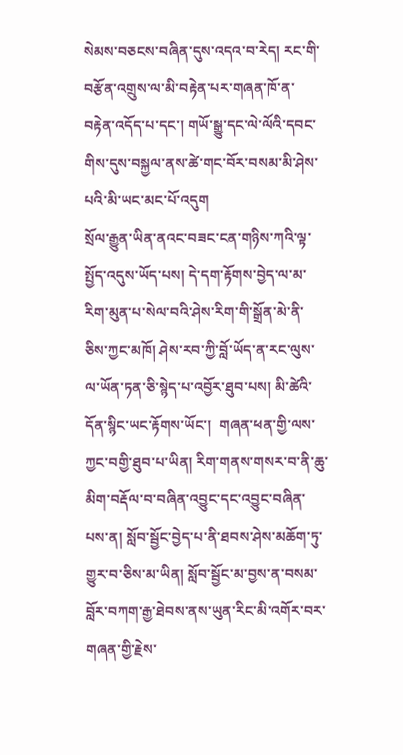སེམས་བཅངས་བཞིན་དུས་འདའ་བ་རེད། རང་གི་བརྩོན་འགྲུས་ལ་མི་བརྟེན་པར་གཞན་ཁོ་ན་བརྟེན་འདོད་པ་དང་། གཡོ་སྒྱུ་དང་ལེ་ལོའི་དབང་གིས་དུས་བསྐྱལ་ནས་ཚེ་གང་བོར་བསམ་མི་ཤེས་པའི་མི་ཡང་མང་པོ་འདུག
སྲོལ་རྒྱུན་ཡིན་ནའང་བཟང་ངན་གཉིས་ཀའི་ལྟ་སྤྱོད་འདུས་ཡོད་པས། དེ་དག་རྟོགས་བྱེད་ལ་མ་རིག་མུན་པ་སེལ་བའི་ཤེས་རིག་གི་སྒྲོན་མེ་ནི་ཅིས་ཀྱང་མཁོ། ཤེས་རབ་ཀྱི་བློ་ཡོད་ན་རང་ལུས་ལ་ཡོན་ཏན་ཅི་སྙེད་པ་འབྱོར་ཐུབ་པས། མི་ཚེའི་དོན་སྙིང་ཡང་རྟོགས་ཡོང་།  གཞན་ཕན་གྱི་ལས་ཀྱང་བགྱི་ཐུབ་པ་ཡིན། རིག་གནས་གསར་བ་ནི་ཆུ་མིག་བརྡོལ་བ་བཞིན་འབྱུང་དང་འབྱུང་བཞིན་པས་ན། སློབ་སྦྱོང་བྱེད་པ་ནི་ཐབས་ཤེས་མཆོག་ཏུ་གྱུར་བ་ཅིས་མ་ཡིན། སློབ་སྦྱོང་མ་བྱས་ན་བསམ་བློར་བཀག་རྒྱ་ཐེབས་ནས་ཡུན་རིང་མི་འགོར་བར་གཞན་གྱི་རྗེས་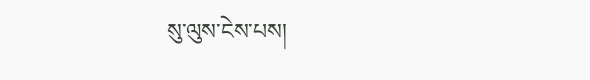སུ་ལུས་ངེས་པས།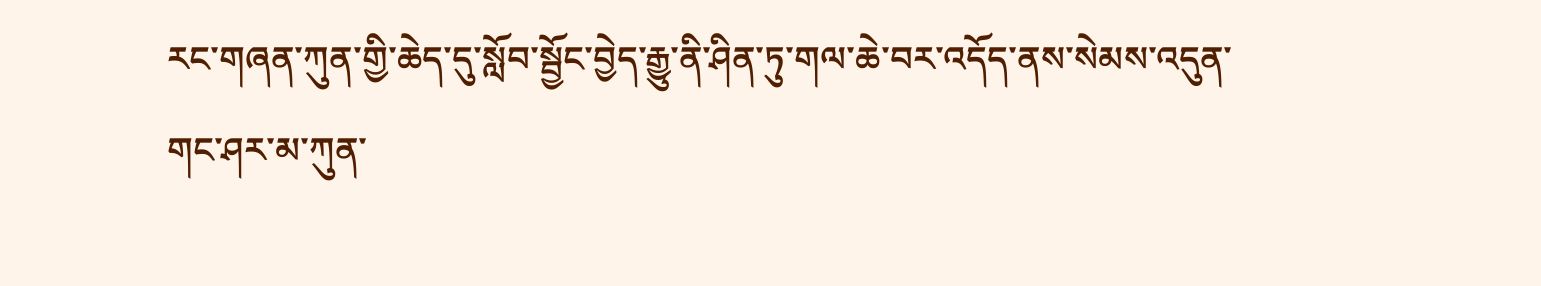རང་གཞན་ཀུན་གྱི་ཆེད་དུ་སློབ་སྦྱོང་བྱེད་རྒྱུ་ནི་ཤིན་ཏུ་གལ་ཆེ་བར་འདོད་ནས་སེམས་འདུན་གང་ཤར་མ་ཀུན་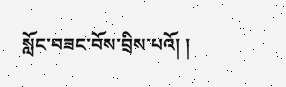སློང་བཟང་བོས་བྲིས་པའོ། །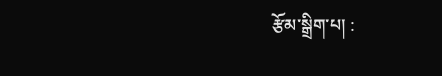རྩོམ་སྒྲིག་པ། :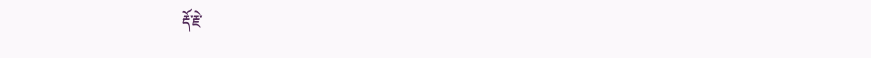རྡོ་རྗེ་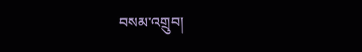བསམ་འགྲུབ།